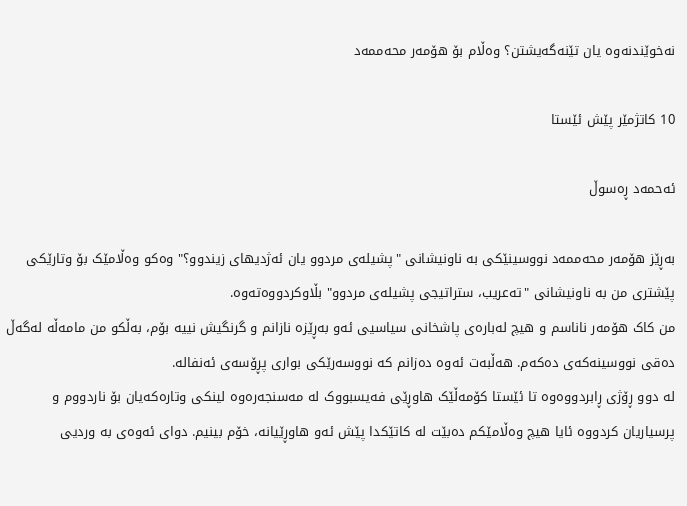نەخوێندنەوە یان تێنەگەیشتن؟ وەڵام بۆ هۆمەر محەممەد

10 کاتژمێر پێش ئێستا

ئەحمەد ڕەسوڵ

بەڕێز هۆمەر محەممەد نووسینێکی بە ناونیشانی "پشیلەی مردوو یان ئەژدیهای زیندوو؟" وەکو وەڵامێک بۆ وتارێکی پێشتری من بە ناونیشانی "تەعریب، ستراتیجی پشیلەی مردوو" بڵاوکردووەتەوە.
من کاک هۆمەر ناناسم و هیچ لەبارەی پاشخانی سیاسیی ئەو بەڕێزە نازانم و گرنگیش نییە بۆم، بەڵکو من مامەڵە لەگەڵ دەقی نووسینەکەی دەکەم. هەڵبەت ئەوە دەزانم کە نووسەرێکی بواری پڕۆسەی ئەنفالە.
لە دوو ڕۆژی ڕابردووەوە تا ئێستا کۆمەڵێک هاوڕێی فەیسبووک لە مەسنجەرەوە لینکی وتارەکەیان بۆ ناردووم و پرسیاریان کردووە ئایا هیچ وەڵامێکم دەبێت لە کاتێکدا پێش ئەو هاوڕێیانە، خۆم بینیم. دوای ئەوەی بە وردیی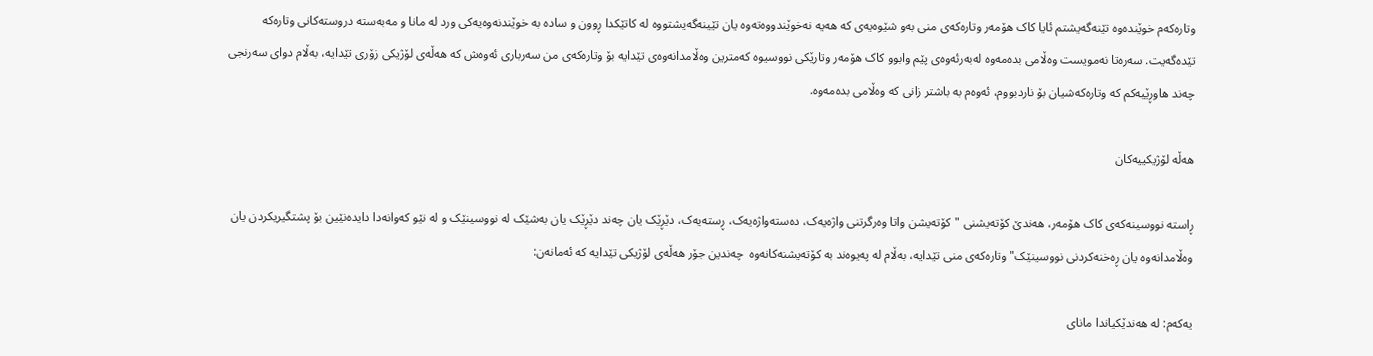وتارەکەم خوێندەوە تێنەگەیشتم ئایا کاک هۆمەر وتارەکەی منی بەو شێوەیەی کە هەیە نەخوێندووەتەوە یان تێینەگەیشتووە لە کاتێکدا ڕوون و سادە بە خوێندنەوەیەکی ورد لە مانا و مەبەستە دروستەکانی وتارەکە تێدەگەیت. سەرەتا نەمویست وەڵامی بدەمەوە لەبەرئەوەی پێم وابوو کاک هۆمەر وتارێکی نووسیوە کەمترین وەڵامدانەوەی تێدایە بۆ وتارەکەی من سەرباری ئەوەش کە هەڵەی لۆژیکی زۆری تێدایە، بەڵام دوای سەرنجی چەند هاوڕێیەکم کە وتارەکەشیان بۆ ناردبووم، ئەوەم بە باشتر زانی کە وەڵامی بدەمەوە.

هەڵە لۆژیکییەکان

ڕاستە نووسینەکەی کاک هۆمەر، هەندێ کۆتەیشنی "کۆتەیشن واتا وەرگرتنی واژەیەک، دەستەواژەیەک، ڕستەیەک، دێڕێک یان چەند دێڕێک یان بەشێک لە نووسینێک و لە نێو کەوانەدا دایدەنێین بۆ پشتگیریکردن یان وەڵامدانەوە یان ڕەخنەکردنی نووسینێک" وتارەکەی منی تێدایە، بەڵام لە پەیوەند بە کۆتەیشنەکانەوە  چەندین جۆر هەڵەی لۆژیکی تێدایە کە ئەمانەن:

یەکەم: لە هەندێکیاندا مانای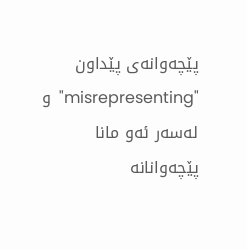پێچەوانەی پێداون "misrepresenting"  و لەسەر ئەو مانا پێچەوانانە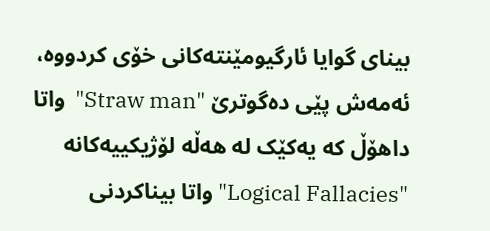بینای گوایا ئارگیومێنتەکانی خۆی کردووە، ئەمەش پێی دەگوترێ "Straw man"  واتا داهۆڵ کە یەکێک لە هەڵە لۆژیکییەکانە "Logical Fallacies" واتا بیناکردنی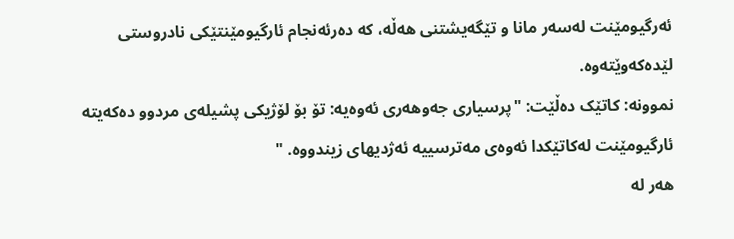ئەرگیومێنت لەسەر مانا و تێگەیشتنی هەڵە، کە دەرئەنجام ئارگیومێنتێکی نادروستی لێدەکەوێتەوە.
نموونە: کاتێک دەڵێت: "پرسیاری جەوهەری ئەوەیە: تۆ بۆ لۆژیکی پشیلەی مردوو دەکەیتە ئارگیومێنت لەکاتێکدا ئەوەی مەترسییە ئەژدیهای زیندووە. "
هەر لە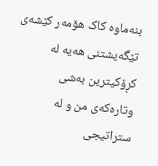بنەماوە کاک هۆمەر کێشەی تێگەیشتنی هەیە لە کڕۆکیترین بەشی وتارەکەی من و لە ستراتیجی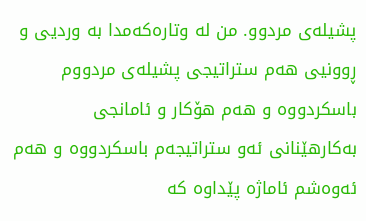پشیلەی مردوو. من لە وتارەکەمدا بە وردیی و ڕوونیی هەم ستراتیجی پشیلەی مردووم باسکردووە و هەم هۆکار و ئامانجی بەکارهێنانی ئەو ستراتیجەم باسکردووە و هەم ئەوەشم ئاماژە پێداوە کە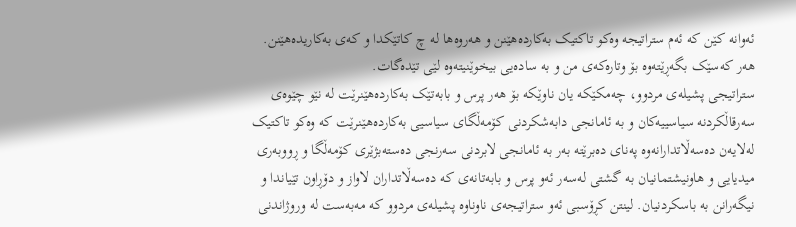ئەوانە کێن کە ئەم ستراتیجە وەکو تاکتیک بەکاردەهێنن و هەروەها لە چ کاتێکدا و کەی بەکاریدەهێنن. هەر کەسێک بگەڕێتەوە بۆ وتارەکەی من و بە سادەیی بیخوێنیتەوە لێی تێدەگات.
ستراتیجی پشیلەی مردوو، چەمکێکە یان ناوێکە بۆ هەر پرس و بابەتێک بەکاردەهێنرێت لە نێو چێوەی سەرقاڵکردنە سیاسییەکان و بە ئامانجی دابەشکردنی کۆمەڵگای سیاسیی بەکاردەهێنرێت کە وەکو تاکتیک لەلایەن دەسەڵاتدارانەوە پەنای دەبرێتە بەر بە ئامانجی لابردنی سەرنجی دەستەبژێری کۆمەڵگا و ڕووبەری میدیایی و هاونیشتمانیان بە گشتی لەسەر ئەو پرس و بابەتانەی کە دەسەڵاتداران لاواز و دۆڕاون تێیاندا و نیگەرانن بە باسکردنیان. لینتن کڕۆسبی ئەو ستراتیجەی ناوناوە پشیلەی مردوو کە مەبەست لە وروژاندنی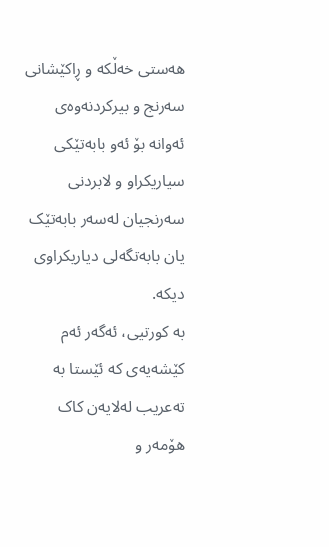هەستی خەڵکە و ڕاکێشانی سەرنج و بیرکردنەوەی ئەوانە بۆ ئەو بابەتێکی سیاریکراو و لابردنی سەرنجیان لەسەر بابەتێک یان بابەتگەلی دیاریکراوی دیکە.
بە کورتیی، ئەگەر ئەم کێشەیەی کە ئێستا بە تەعریب لەلایەن کاک هۆمەر و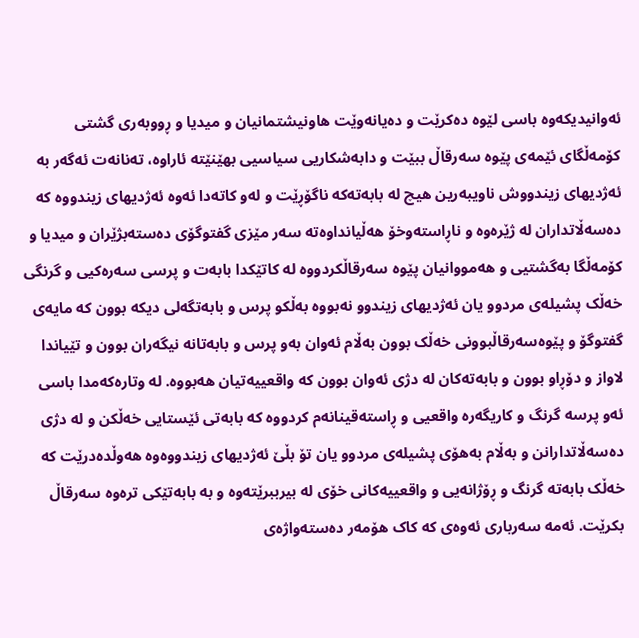ئەوانیدیکەوە باسی لێوە دەکرێت و دەیانەوێت هاونیشتمانیان و میدیا و ڕووبەری گشتی کۆمەڵگای ئێمەی پێوە سەرقاڵ ببێت و دابەشکاریی سیاسیی بهێنێتە ئاراوە، تەنانەت ئەگەر بە ئەژدیهای زیندووش ناویبەرین هیچ لە بابەتەکە ناگۆڕێت و لەو کاتەدا ئەوە ئەژدیهای زیندووە کە دەسەڵاتداران لە ژێرەوە و ناڕاستەوخۆ هەڵیانداوەتە سەر مێزی گفتوگۆی دەستەبژێران و میدیا و کۆمەڵگا بەگشتیی و هەمووانیان پێوە سەرقاڵکردووە لە کاتێکدا بابەت و پرسی سەرەکیی و گرنگی خەڵک پشیلەی مردوو یان ئەژدیهای زیندوو نەبووە بەڵکو پرس و بابەتگەلی دیکە بوون کە مایەی گفتوگۆ و پێوەسەرقاڵبوونی خەڵک بوون بەڵام ئەوان بەو پرس و بابەتانە نیگەران بوون و تێیاندا لاواز و دۆڕاو بوون و بابەتەکان لە دژی ئەوان بوون کە واقعییەتیان هەبووە. لە وتارەکەمدا باسی ئەو پرسە گرنگ و کاریگەرە واقعیی و ڕاستەقینانەم کردووە کە بابەتی ئێستایی خەڵکن و لە دژی دەسەڵاتدارانن و بەڵام بەهۆی پشیلەی مردوو یان تۆ بڵێ ئەژدیهای زیندووەوە هەوڵدەدرێت کە خەڵک بابەتە گرنگ و ڕۆژانەیی و واقعییەکانی خۆی لە بیرببرێتەوە و بە بابەتێکی ترەوە سەرقاڵ بکرێت. ئەمە سەرباری ئەوەی کە کاک هۆمەر دەستەواژەی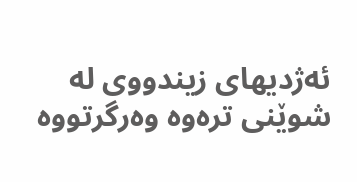ئەژدیهای زیندووی لە شوێنی ترەوە وەرگرتووە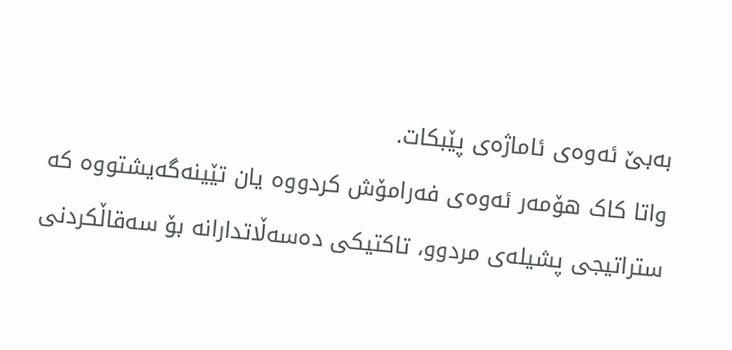بەبێ ئەوەی ئاماژەی پێبکات.
واتا کاک هۆمەر ئەوەی فەرامۆش کردووە یان تێینەگەیشتووە کە ستراتیجی پشیلەی مردوو، تاکتیکی دەسەڵاتدارانە بۆ سەقاڵکردنی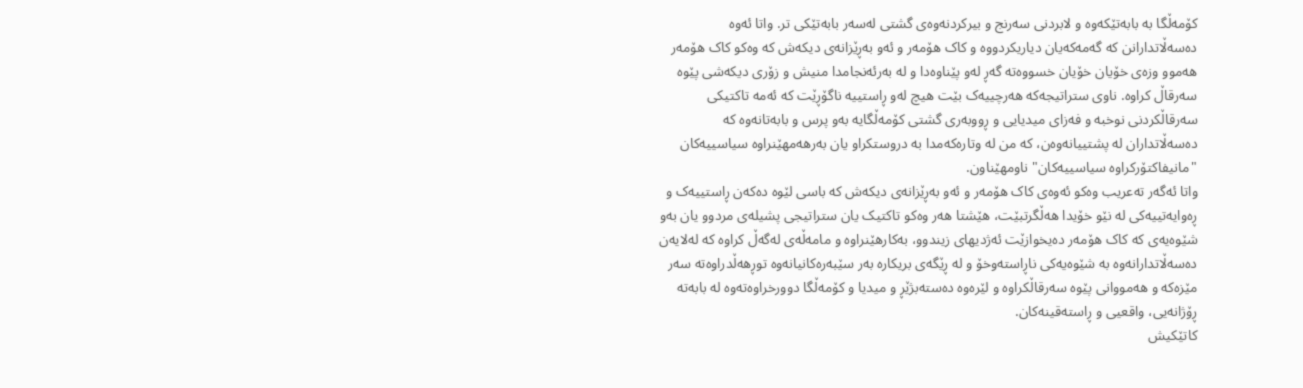کۆمەڵگا بە بابەتێکەوە و لابردنی سەرنج و بیرکردنەوەی گشتی لەسەر بابەتێکی تر. واتا ئەوە دەسەڵاتدارانن کە گەمەکەیان دیاریکردووە و کاک هۆمەر و ئەو بەڕێزانەی دیکەش کە وەکو کاک هۆمەر هەموو وزەی خۆیان خۆیان خسووەتە گەڕ لەو پێناوەدا و لە بەرئەنجامدا منیش و زۆری دیکەشی پێوە سەرقاڵ کراوە. ناوی ستراتیجەکە هەرچییەک بێت هیچ لەو ڕاستییە ناگۆڕێت کە ئەمە تاکتیکی سەرقاڵکردنی نوخبە و فەزای میدیایی و ڕووبەری گشتی کۆمەڵگایە بەو پرس و بابەتانەوە کە دەسەڵاتداران لە پشتییانەوەن، کە من لە وتارەکەمدا بە دروستکراو یان بەرهەمهێنراوە سیاسییەکان "مانیفاکتۆرکراوە سیاسییەکان" ناومهێناون.
واتا ئەگەر تەعریب وەکو ئەوەی کاک هۆمەر و ئەو بەڕێزانەی دیکەش کە باسی لێوە دەکەن ڕاستییەک و ڕەوایەتییەکی لە نێو خۆیدا هەڵگرتبێت، هێشتا هەر وەکو تاکتیک یان ستراتیجی پشیلەی مردوو یان بەو شێوەیەی کە کاک هۆمەر دەیخوازێت ئەژدیهای زیندوو، بەکارهێنراوە و مامەڵەی لەگەڵ کراوە کە لەلایەن دەسەڵاتدارانەوە بە شێوەیەکی ناڕاستەوخۆ و لە ڕێگەی بریکارە بەر سێبەرەکانیانەوە توڕهەڵدراوەتە سەر مێزەکە و هەمووانی پێوە سەرقاڵکراوە و لێرەوە دەستەبژێڕ و میدیا و کۆمەڵگا دوورخراوەتەوە لە بابەتە ڕۆژانەیی، واقعیی و ڕاستەقینەکان.
کاتێکیش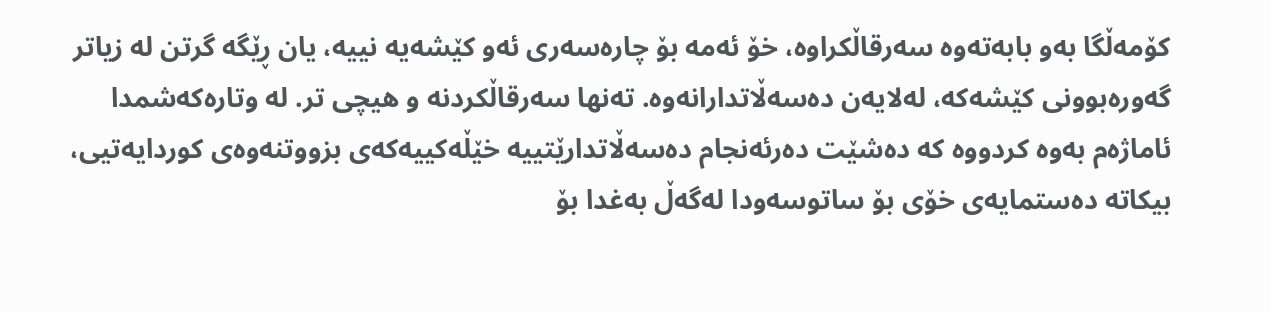کۆمەڵگا بەو بابەتەوە سەرقاڵکراوە، خۆ ئەمە بۆ چارەسەری ئەو کێشەیە نییە، یان ڕێگە گرتن لە زیاتر گەورەبوونی کێشەکە، لەلایەن دەسەڵاتدارانەوە. تەنها سەرقاڵکردنە و هیچی تر. لە وتارەکەشمدا ئاماژەم بەوە کردووە کە دەشێت دەرئەنجام دەسەڵاتدارێتییە خێڵەکییەکەی بزووتنەوەی کوردایەتیی، بیکاتە دەستمایەی خۆی بۆ ساتوسەودا لەگەڵ بەغدا بۆ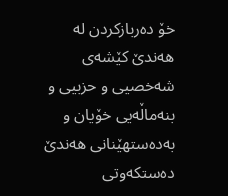خۆ دەربازکردن لە هەندێ کێشەی شەخصیی و حزبیی و بنەماڵەیی خۆیان و بەدەستهێنانی هەندێ دەستکەوتی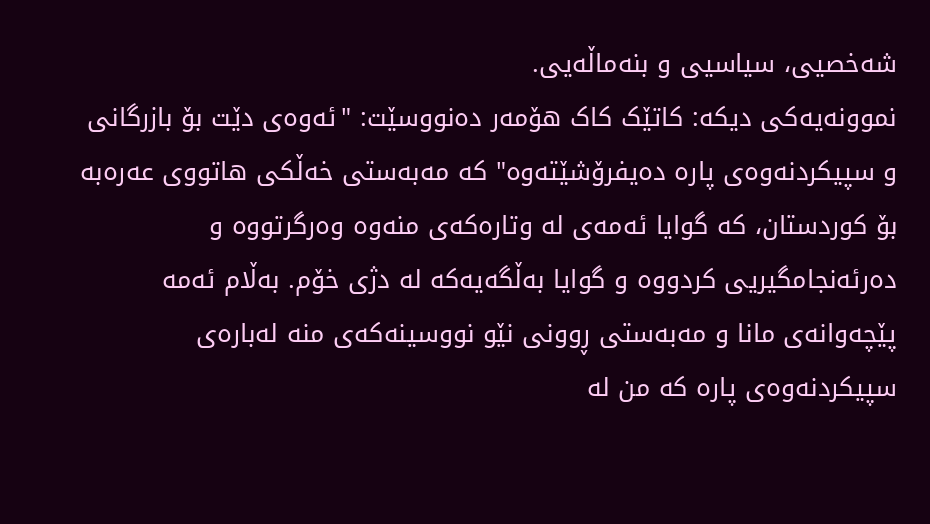شەخصیی، سیاسیی و بنەماڵەیی.
نموونەیەکی دیکە: کاتێک کاک هۆمەر دەنووسێت: "ئەوەی دێت بۆ بازرگانی و سپیکردنەوەی پارە دەیفرۆشێتەوە" کە مەبەستی خەڵکی هاتووی عەرەبە بۆ کوردستان، کە گوایا ئەمەی لە وتارەکەی منەوە وەرگرتووە و دەرئەنجامگیریی کردووە و گوایا بەڵگەیەکە لە دژی خۆم. بەڵام ئەمە پێچەوانەی مانا و مەبەستی ڕوونی نێو نووسینەکەی منە لەبارەی سپیکردنەوەی پارە کە من لە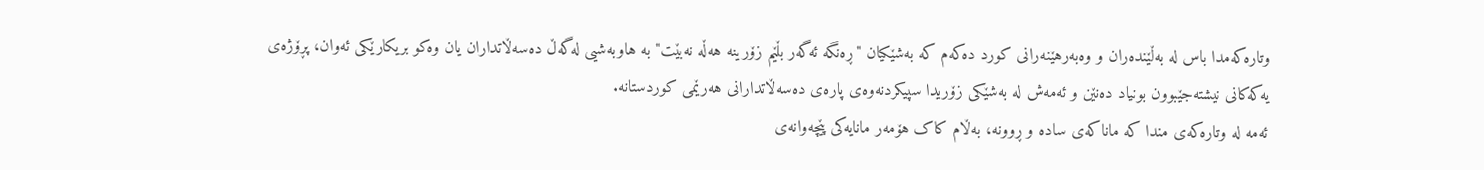وتارەکەمدا باس لە بەڵێندەران و وەبەرهێنەرانی کورد دەکەم کە بەشێکیان "ڕەنگە ئەگەر بڵێم زۆرینە هەڵە نەبێت" بە هاوبەشیی لەگەڵ دەسەڵاتداران یان وەکو بریکارێکی ئەوان، پڕۆژەی یەکەکانی نیشتەجێبوون بونیاد دەنێن و ئەمەش لە بەشێکی زۆریدا سپیکردنەوەی پارەی دەسەڵاتدارانی هەرێمی کوردستانە.
ئەمە لە وتارەکەی مندا کە ماناکەی سادە و ڕوونە، بەڵام کاک هۆمەر مانایەکی پێچەوانەی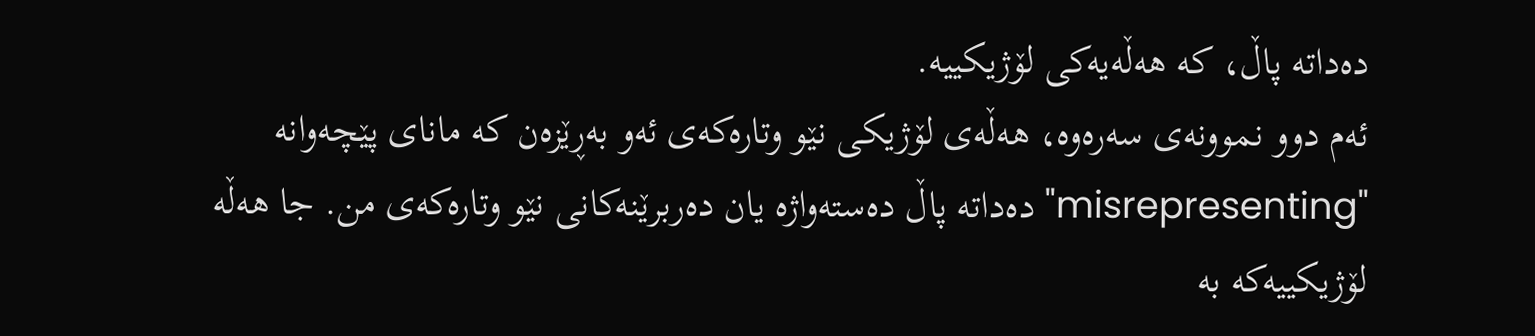دەداتە پاڵ، کە هەڵەیەکی لۆژیکییە.
ئەم دوو نموونەی سەرەوە، هەڵەی لۆژیکی نێو وتارەکەی ئەو بەڕێزەن کە مانای پێچەوانە "misrepresenting" دەداتە پاڵ دەستەواژە یان دەربرێنەکانی نێو وتارەکەی من. جا هەڵە لۆژیکییەکە بە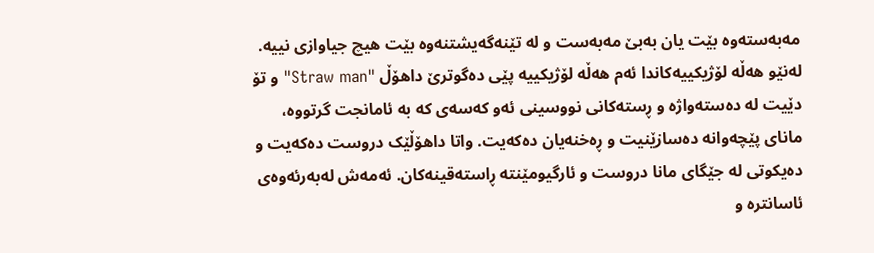مەبەستەوە بێت یان بەبێ مەبەست و لە تێنەگەیشتنەوە بێت هیچ جیاوازی نییە. لەنێو هەڵە لۆژیکییەکاندا ئەم هەڵە لۆژیکییە پێی دەگوترێ داهۆڵ "Straw man" و تۆ دێیت لە دەستەواژە و ڕستەکانی نووسینی ئەو کەسەی کە بە ئامانجت گرتووە، مانای پێچەوانە دەسازێنیت و ڕەخنەیان دەکەیت. واتا داهۆڵێک دروست دەکەیت و دەیکوتی لە جێگای مانا دروست و ئارگیومێنتە ڕاستەقینەکان. ئەمەش لەبەرئەوەی ئاسانترە و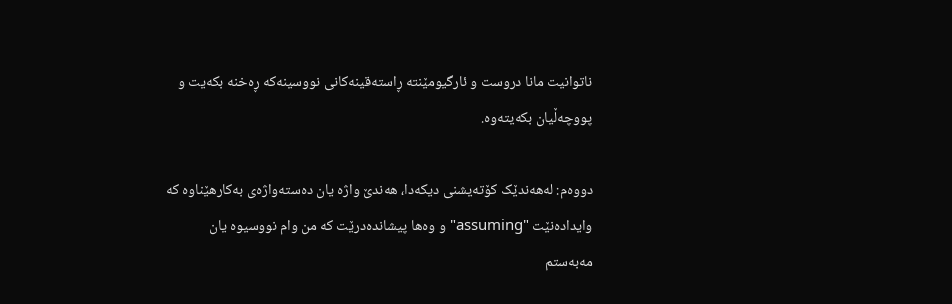ناتوانیت مانا دروست و ئارگیومێنتە ڕاستەقینەکانی نووسینەکە ڕەخنە بکەیت و پووچەڵیان بکەیتەوە.

دووەم: لەهەندێک کۆتەیشنی دیکەدا، هەندێ واژە یان دەستەواژەی بەکارهێناوە کە وایدادەنێت "assuming" و وەها پیشاندەدرێت کە من وام نووسیوە یان مەبەستم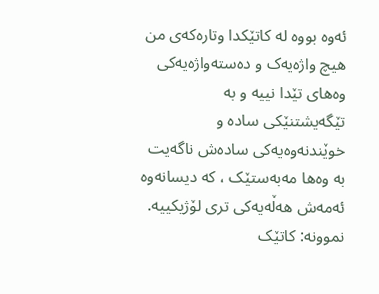ئەوە بووە لە کاتێکدا وتارەکەی من هیچ واژەیەک و دەستەواژەیەکی وەهای تێدا نییە و بە تێگەیشتنێکی سادە و خوێندنەوەیەکی سادەش ناگەیت بە وەها مەبەستێک ، کە دیسانەوە ئەمەش هەڵەیەکی تری لۆژیکییە.
نموونە: کاتێک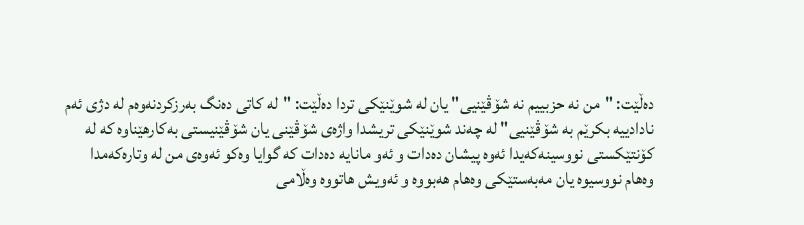دەڵێت: "من نە حزبییم نە شۆڤێنیی" یان لە شوێنێکی تردا دەڵێت: "لە کاتی دەنگ بەرزکردنەوەم لە دژی ئەم نادادییە بکرێم بە شۆڤێنیی" لە چەند شوێنێکی تریشدا واژەی شۆڤێنی یان شۆڤێنیستی بەکارهێناوە کە لە کۆنتێکستی نووسینەکەیدا ئەوە پیشان دەدات و ئەو مانایە دەدات کە گوایا وەکو ئەوەی من لە وتارەکەمدا وەهام نووسیوە یان مەبەستێکی وەهام هەبووە و ئەویش هاتووە وەڵامی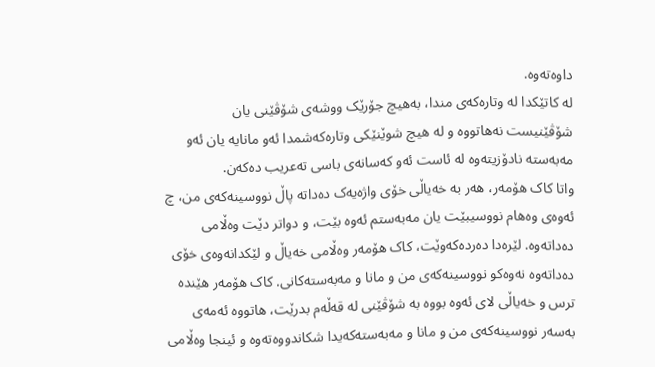داوەتەوە.
لە کاتێکدا لە وتارەکەی مندا، بەهیچ جۆرێک ووشەی شۆڤێنی یان شۆڤێنیست نەهاتووە و لە هیچ شوێنێکی وتارەکەشمدا ئەو مانایە یان ئەو مەبەستە نادۆزیتەوە لە ئاست ئەو کەسانەی باسی تەعریب دەکەن.
واتا کاک هۆمەر، هەر بە خەیاڵی خۆی واژەیەک دەداتە پاڵ نووسینەکەی من، چ ئەوەی وەهام نووسیبێت یان مەبەستم ئەوە بێت، و دواتر دێت وەڵامی دەداتەوە. لێرەدا دەردەکەوێت، کاک هۆمەر وەڵامی خەیاڵ و لێکدانەوەی خۆی دەداتەوە نەوەکو نووسینەکەی من و مانا و مەبەستەکانی. کاک هۆمەر هێندە ترس و خەیاڵی لای ئەوە بووە بە شۆڤێنی لە قەڵەم بدرێت، هاتووە ئەمەی بەسەر نووسینەکەی من و مانا و مەبەستەکەیدا شکاندووەتەوە و ئینجا وەڵامی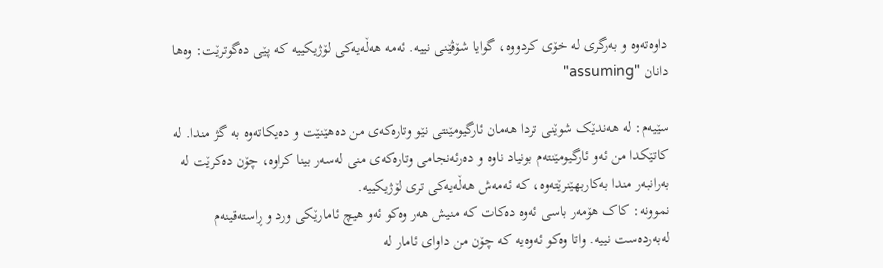داوەتەوە و بەرگری لە خۆی کردووە، گوایا شۆڤێنی نییە. ئەمە هەڵەیەکی لۆژیکییە کە پێی دەگوترێت: وەها دانان "assuming"

سێیەم: لە هەندێک شوێنی تردا هەمان ئارگیومێنتی نێو وتارەکەی من دەهێنێت و دەیکاتەوە بە گژ مندا. لە کاتێکدا من ئەو ئارگیومێنتەم بونیاد ناوە و دەرئەنجامی وتارەکەی منی لەسەر بینا کراوە، چۆن دەکرێت لە بەرانبەر مندا بەکاربهێنرێتەوە، کە ئەمەش هەڵەیەکی تری لۆژیکییە.
نموونە: کاک هۆمەر باسی ئەوە دەکات کە منیش هەر وەکو ئەو هیچ ئامارێکی ورد و ڕاستەقینەم لەبەردەست نییە. واتا وەکو ئەوەیە کە چۆن من داوای ئامار لە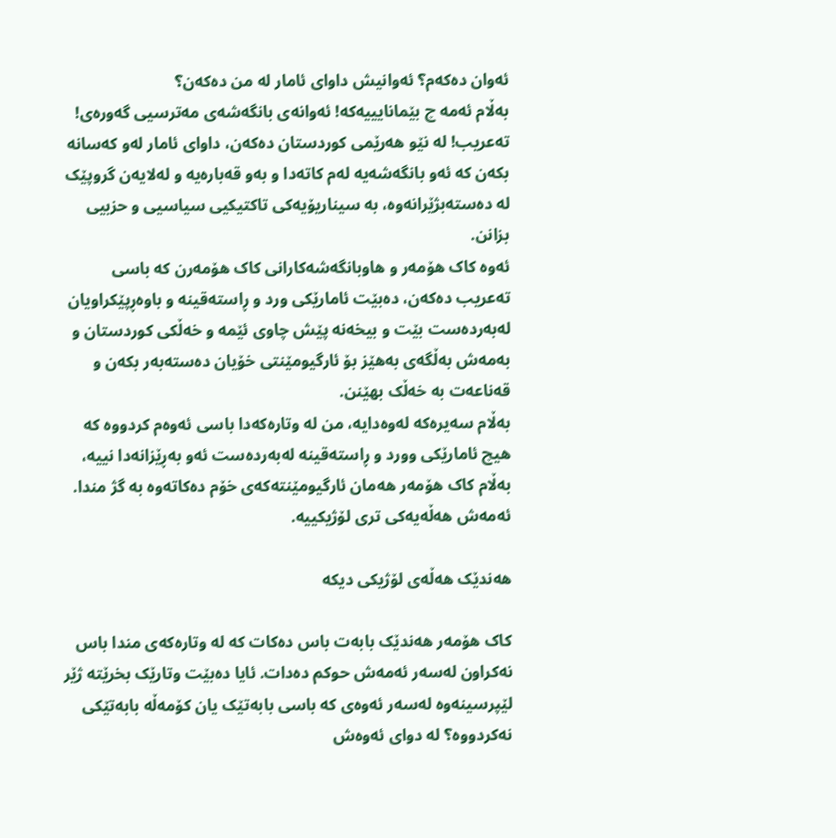ئەوان دەکەم؟ ئەوانیش داوای ئامار لە من دەکەن؟
بەڵام ئەمە چ بێمانایییەکە! ئەوانەی بانگەشەی مەترسیی گەورەی! تەعریب! لە نێو هەرێمی کوردستان دەکەن، داوای ئامار لەو کەسانە بکەن کە ئەو بانگەشەیە لەم کاتەدا و بەو قەبارەیە و لەلایەن گروپێک لە دەستەبژێرانەوە، بە سیناریۆیەکی تاکتیکیی سیاسیی و حزبیی بزانن.
ئەوە کاک هۆمەر و هاوبانگەشەکارانی کاک هۆمەرن کە باسی تەعریب دەکەن، دەبێت ئامارێکی ورد و ڕاستەقینە و باوەڕپێکراویان لەبەردەست بێت و بیخەنە پێش چاوی ئێمە و خەڵکی کوردستان و بەمەش بەڵگەی بەهێز بۆ ئارگیومێنتی خۆیان دەستەبەر بکەن و قەناعەت بە خەڵک بهێنن.
بەڵام سەیرەکە لەوەدایە، من لە وتارەکەدا باسی ئەوەم کردووە کە هیچ ئامارێکی وورد و ڕاستەقینە لەبەردەست ئەو بەڕێزانەدا نییە، بەڵام کاک هۆمەر هەمان ئارگیومێنتەکەی خۆم دەکاتەوە بە گژ مندا. ئەمەش هەڵەیەکی تری لۆژیکییە.

هەندێک هەڵەی لۆژیکی دیکە

کاک هۆمەر هەندێک بابەت باس دەکات کە لە وتارەکەی مندا باس نەکراون لەسەر ئەمەش حوکم دەدات. ئایا دەبێت وتارێک بخرێتە ژێر لێپرسینەوە لەسەر ئەوەی کە باسی بابەتێک یان کۆمەڵە بابەتێکی نەکردووە؟ لە دوای ئەوەش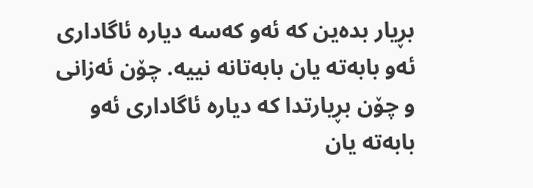بڕیار بدەین کە ئەو کەسە دیارە ئاگاداری ئەو بابەتە یان بابەتانە نییە. چۆن ئەزانی و چۆن بڕیارتدا کە دیارە ئاگاداری ئەو بابەتە یان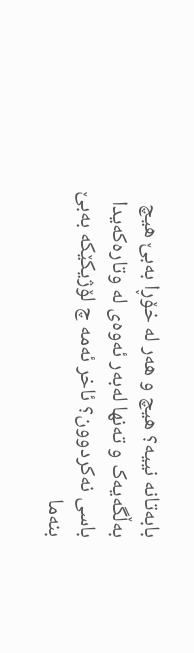بابەتانە نییە؟ هیچ و هەر لە خۆڕا بەبێ هیچ بەڵگەیەک و تەنها لەبەر ئەوەی لە وتارەکەیدا باسی نەکردوون؟ ئاخر ئەمە چ لۆژیکێکە بەبێ بنەما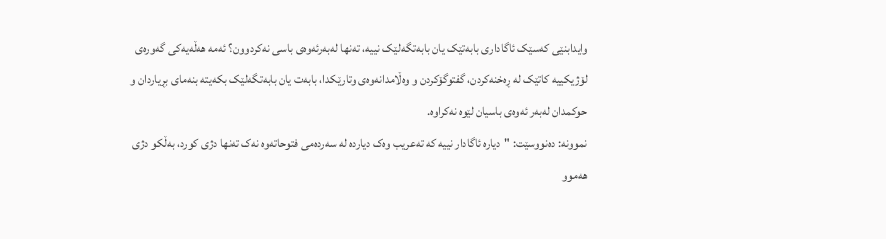وایدابنێی کەسێک ئاگاداری بابەتێک یان بابەتگەلێک نییە، تەنها لەبەرئەوەی باسی نەکردوون؟ ئەمە هەڵەیەکی گەورەی لۆژیکییە کاتێک لە ڕەخنەکردن، گفتوگۆکردن و وەڵامدانەوەی وتارێکدا، بابەت یان بابەتگەلێک بکەیتە بنەمای بڕیاردان و حوکمدان لەبەر ئەوەی باسیان لێوە نەکراوە.
نموونە: دەنووسێت: "دیارە ئاگادار نییە کە تەعریب وەک دیاردە لە سەردەمی فتوحاتەوە نەک تەنها دژی کورد، بەڵکو دژی هەموو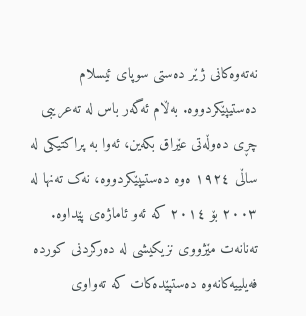نەتەوەکانی ژێر دەستی سوپای ئیسلام دەستیپێکردووە. بەڵام ئەگەر باس لە تەعریبی چڕی دەوڵەتی عێراق بکەین، ئەوا بە پراکتیکی لە ساڵی ١٩٢٤ ەوە دەستیپێکردووە، نەک تەنها لە ٢٠٠٣ بۆ ٢٠١٤ کە ئەو ئاماژەی پێداوە. تەنانەت مێژووی نزیکیشی لە دەرکردنی کوردە فەیلییەکانەوە دەستپێدەکات کە تەواوی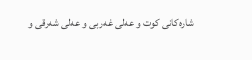شارەکانی کوت و عەلی غەربی و عەلی شەرقی و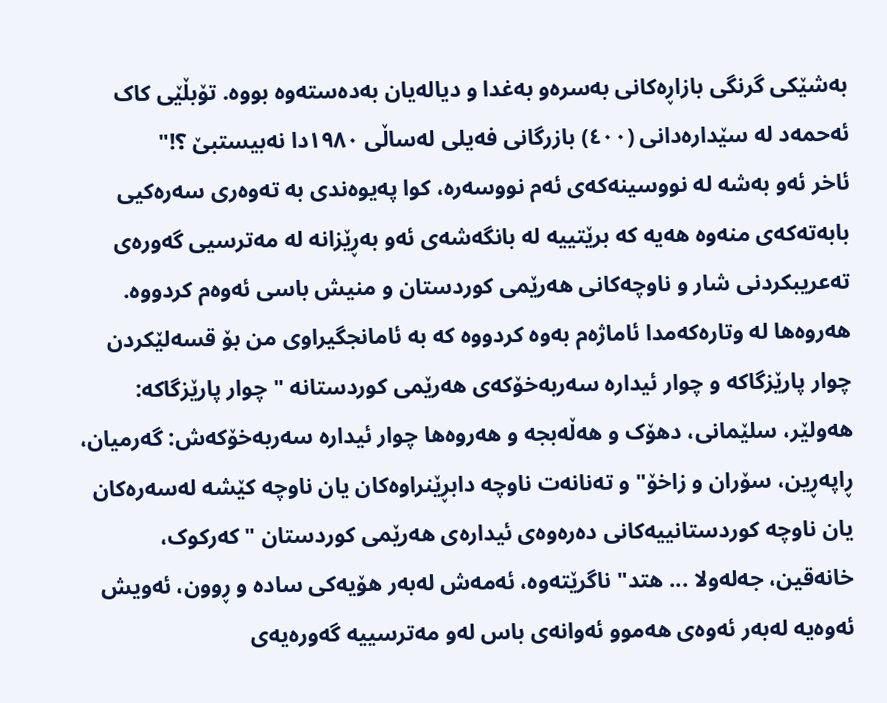بەشێکی گرنگی بازاڕەکانی بەسرەو بەغدا و دیالەیان بەدەستەوە بووە. تۆبڵێی کاک ئەحمەد لە سێدارەدانی (٤٠٠) بازرگانی فەیلی لەساڵی ١٩٨٠دا نەبیستبێ ؟!"
ئاخر ئەو بەشە لە نووسینەکەی ئەم نووسەرە، کوا پەیوەندی بە تەوەری سەرەکیی بابەتەکەی منەوە هەیە کە برێتییە لە بانگەشەی ئەو بەڕێزانە لە مەترسیی گەورەی تەعریبکردنی شار و ناوچەکانی هەرێمی کوردستان و منیش باسی ئەوەم کردووە. هەروەها لە وتارەکەمدا ئاماژەم بەوە کردووە کە بە ئامانجگیراوی من بۆ قسەلێکردن چوار پارێزگاکە و چوار ئیدارە سەربەخۆکەی هەرێمی کوردستانە "چوار پارێزگاکە: هەولێر، سلێمانی، دهۆک و هەڵەبجە و هەروەها چوار ئیدارە سەربەخۆکەش: گەرمیان، ڕاپەڕین، سۆران و زاخۆ" و تەنانەت ناوچە دابڕێنراوەکان یان ناوچە کێشە لەسەرەکان یان ناوچە کوردستانییەکانی دەرەوەی ئیدارەی هەرێمی کوردستان "کەرکوک، خانەقین، جەلەولا ... هتد" ناگرێتەوە، ئەمەش لەبەر هۆیەکی سادە و ڕوون، ئەویش ئەوەیە لەبەر ئەوەی هەموو ئەوانەی باس لەو مەترسییە گەورەیەی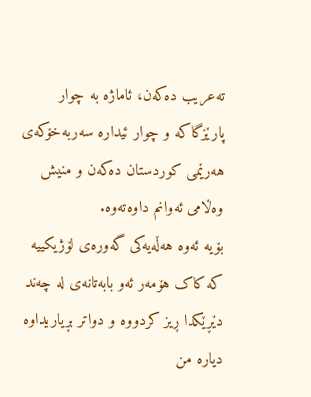تەعریب دەکەن، ئاماژە بە چوار پارێزگاکە و چوار ئیدارە سەربەخۆکەی هەرێمی کوردستان دەکەن و منیش وەڵامی ئەوانم داوەتەوە.
بۆیە ئەوە هەڵەیەکی گەورەی لۆژیکییە کە کاک هۆمەر ئەو بابەتانەی لە چەند دێڕێکدا ڕیز کردووە و دواتر بڕیاریداوە دیارە من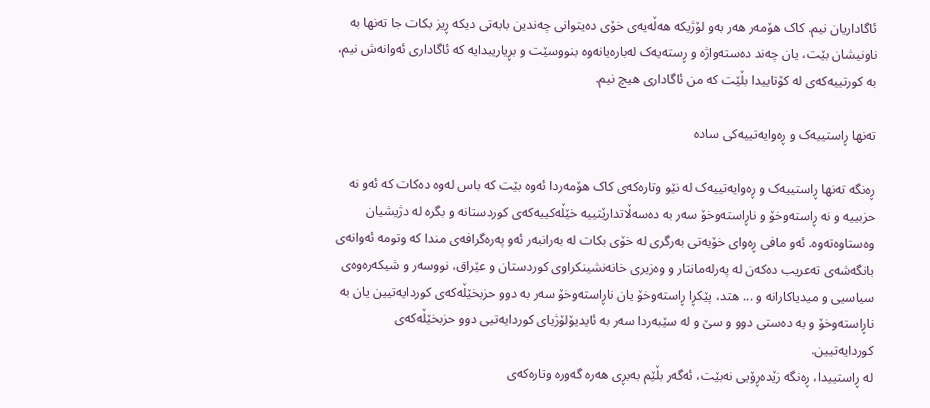ئاگاداریان نیم. کاک هۆمەر هەر بەو لۆژیکە هەڵەیەی خۆی دەیتوانی چەندین بابەتی دیکە ڕیز بکات جا تەنها بە ناونیشان بێت، یان چەند دەستەواژە و ڕستەیەک لەبارەیانەوە بنووسێت و بڕیاریبدایە کە ئاگاداری ئەوانەش نیم، بە کورتییەکەی لە کۆتاییدا بڵێت کە من ئاگاداری هیچ نیم.

تەنها ڕاستییەک و ڕەوایەتییەکی سادە

ڕەنگە تەنها ڕاستییەک و ڕەوایەتییەک لە نێو وتارەکەی کاک هۆمەردا ئەوە بێت کە باس لەوە دەکات کە ئەو نە حزبییە و نە ڕاستەوخۆ و ناڕاستەوخۆ سەر بە دەسەڵاتدارێتییە خێڵەکییەکەی کوردستانە و بگرە لە دژیشیان وەستاوەتەوە. ئەو مافی ڕەوای خۆیەتی بەرگری لە خۆی بکات لە بەرانبەر ئەو پەرەگرافەی مندا کە وتومە ئەوانەی بانگەشەی تەعریب دەکەن لە پەرلەمانتار و وەزیری خانەنشینکراوی کوردستان و عێراق، نووسەر و شیکەرەوەی سیاسیی و میدیاکارانە و ... هتد، پێکڕا ڕاستەوخۆ یان ناڕاستەوخۆ سەر بە دوو حزبخێڵەکەی کوردایەتیین یان بە ناڕاستەوخۆ و بە دەستی دوو و سێ و لە سێبەردا سەر بە ئایدیۆلۆژیای کوردایەتیی دوو حزبخێڵەکەی کوردایەتیین.
لە ڕاستییدا، ڕەنگە زێدەڕۆیی نەبێت، ئەگەر بڵێم بەبڕی هەرە گەورە وتارەکەی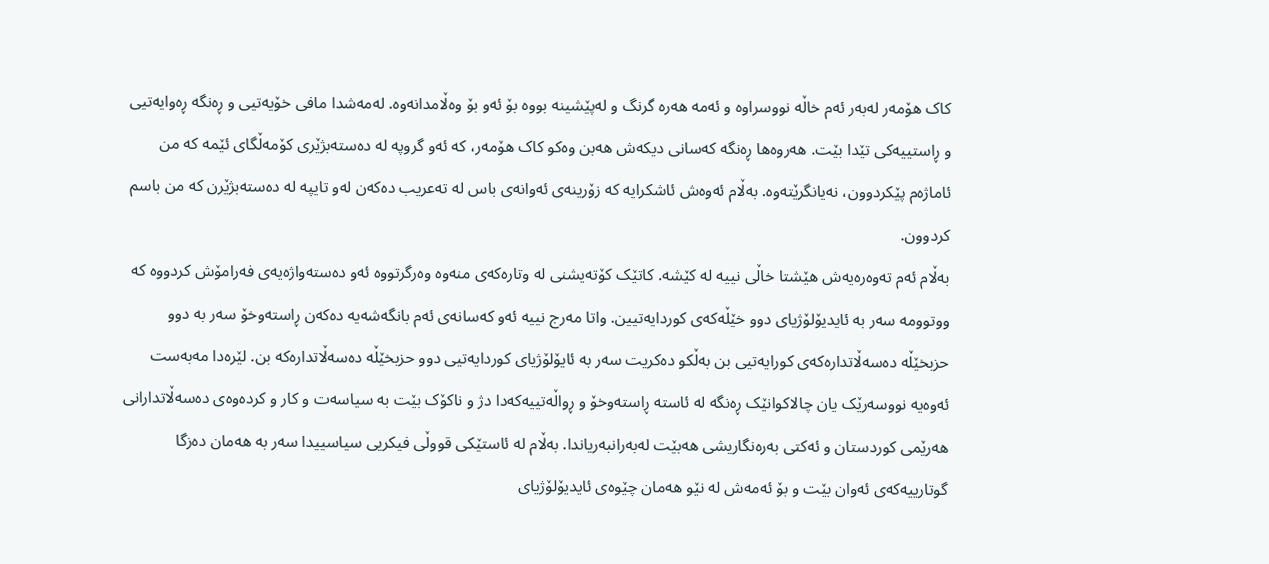کاک هۆمەر لەبەر ئەم خاڵە نووسراوە و ئەمە هەرە گرنگ و لەپێشینە بووە بۆ ئەو بۆ وەڵامدانەوە. لەمەشدا مافی خۆیەتیی و ڕەنگە ڕەوایەتیی و ڕاستییەکی تێدا بێت. هەروەها ڕەنگە کەسانی دیکەش هەبن وەکو کاک هۆمەر، کە ئەو گروپە لە دەستەبژێری کۆمەڵگای ئێمە کە من ئاماژەم پێکردوون، نەیانگرێتەوە. بەڵام ئەوەش ئاشکرایە کە زۆرینەی ئەوانەی باس لە تەعریب دەکەن لەو تایپە لە دەستەبژێرن کە من باسم کردوون.
بەڵام ئەم تەوەرەیەش هێشتا خاڵی نییە لە کێشە. کاتێک کۆتەیشنی لە وتارەکەی منەوە وەرگرتووە ئەو دەستەواژەیەی فەرامۆش کردووە کە ووتوومە سەر بە ئایدیۆلۆژیای دوو خێڵەکەی کوردایەتیین. واتا مەرج نییە ئەو کەسانەی ئەم بانگەشەیە دەکەن ڕاستەوخۆ سەر بە دوو حزبخێڵە دەسەڵاتدارەکەی کورایەتیی بن بەڵکو دەکریت سەر بە ئایۆلۆژیای کوردایەتیی دوو حزبخێڵە دەسەڵاتدارەکە بن. لێرەدا مەبەست ئەوەیە نووسەرێک یان چالاکوانێک ڕەنگە لە ئاستە ڕاستەوخۆ و ڕواڵەتییەکەدا دژ و ناکۆک بێت بە سیاسەت و کار و کردەوەی دەسەڵاتدارانی هەرێمی کوردستان و ئەکتی بەرەنگاریشی هەبێت لەبەرانبەریاندا. بەڵام لە ئاستێکی قووڵی فیکریی سیاسییدا سەر بە هەمان دەزگا گوتارییەکەی ئەوان بێت و بۆ ئەمەش لە نێو هەمان چێوەی ئایدیۆلۆژیای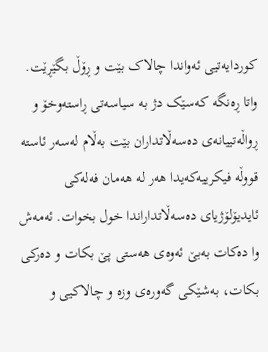کوردایەتیی ئەواندا چالاک بێت و ڕۆڵ بگێڕێت. واتا ڕەنگە کەسێک دژ بە سیاسەتی ڕاستەوخۆ و ڕواڵەتییانەی دەسەڵاتداران بێت بەڵام لەسەر ئاستە قووڵە فیکرییەکەیدا هەر لە هەمان فەلەکی ئایدیۆلۆژیای دەسەڵاتداراندا خول بخوات. ئەمەش وا دەکات بەبێ ئەوەی هەستی پێ بکات و دەرکی بکات، بەشێکی گەورەی وزە و چالاکیی و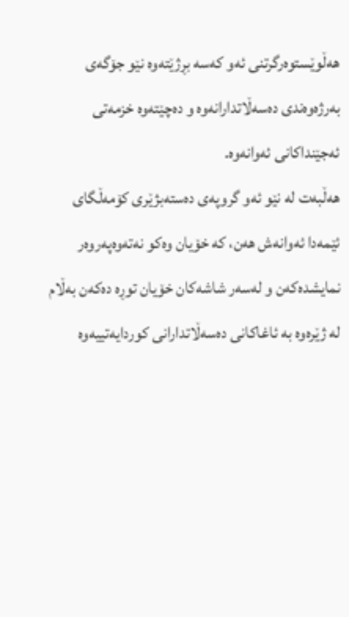هەڵوێستوەرگرتنی ئەو کەسە بڕژێتەوە نێو جۆگەی بەرژەوەندی دەسەڵاتدارانەوە و دەچێتەوە خزمەتی ئەجێنداکانی ئەوانەوە.
هەڵبەت لە نێو ئەو گروپەی دەستەبژێری کۆمەڵگای ئێمەدا ئەوانەش هەن، کە خۆیان وەکو نەتەوەپەروەر نمایشدەکەن و لەسەر شاشەکان خۆیان توڕە دەکەن بەڵام لە ژێرەوە بە ئاغاکانی دەسەڵاتدارانی کوردایەتییەوە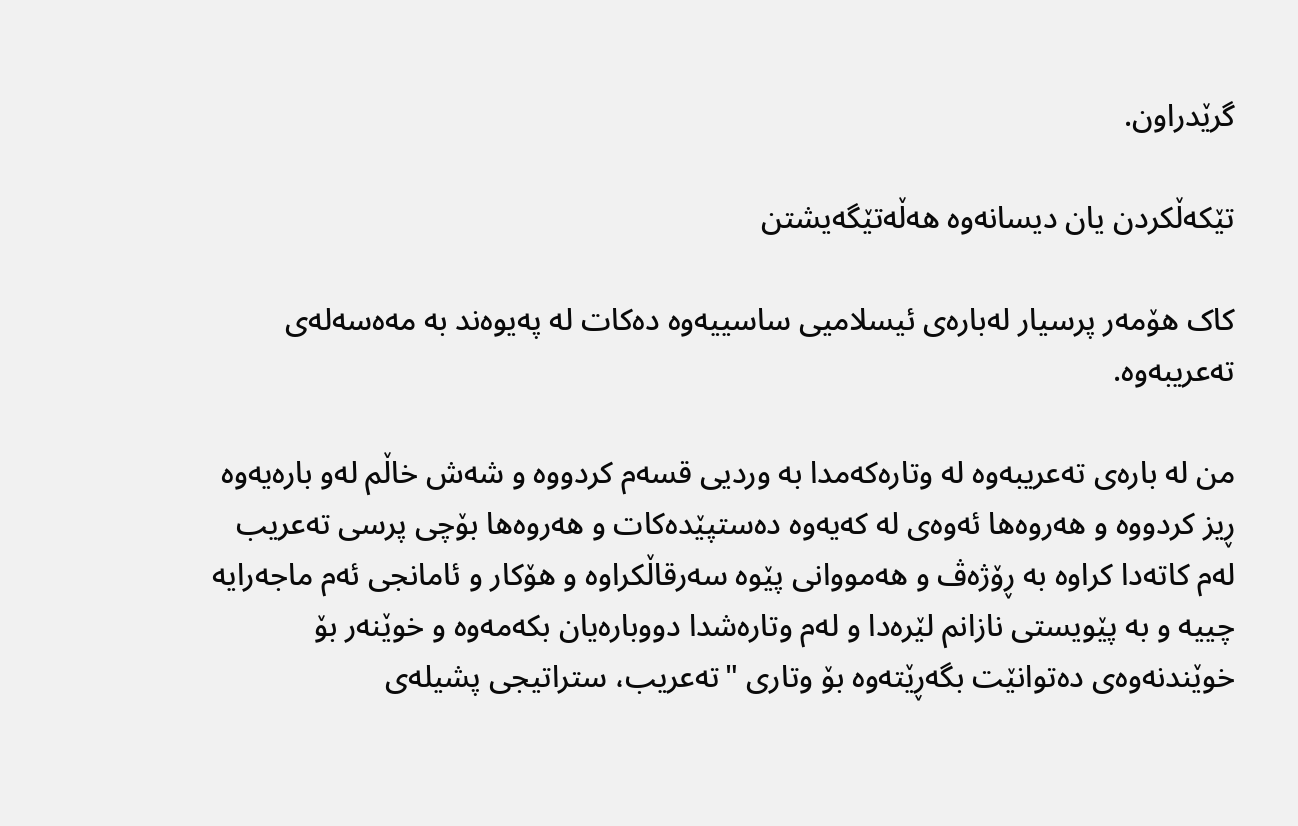گرێدراون.

تێکەڵکردن یان دیسانەوە هەڵەتێگەیشتن

کاک هۆمەر پرسیار لەبارەی ئیسلامیی ساسییەوە دەکات لە پەیوەند بە مەەسەلەی تەعریبەوە.

من لە بارەی تەعریبەوە لە وتارەکەمدا بە وردیی قسەم کردووە و شەش خاڵم لەو بارەیەوە ڕیز کردووە و هەروەها ئەوەی لە کەیەوە دەستپێدەکات و هەروەها بۆچی پرسی تەعریب لەم کاتەدا کراوە بە ڕۆژەڤ و هەمووانی پێوە سەرقاڵکراوە و هۆکار و ئامانجی ئەم ماجەرایە چییە و بە پێویستی نازانم لێرەدا و لەم وتارەشدا دووبارەیان بکەمەوە و خوێنەر بۆ خوێندنەوەی دەتوانێت بگەڕێتەوە بۆ وتاری "تەعریب، ستراتیجی پشیلەی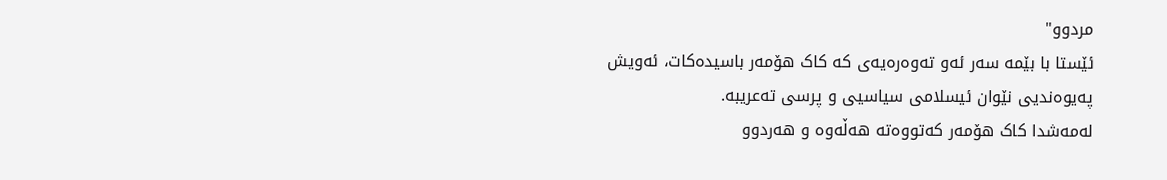مردوو"
ئێستا با بێمە سەر ئەو تەوەرەیەی کە کاک هۆمەر باسیدەکات، ئەویش پەیوەندیی نێوان ئیسلامی سیاسیی و پرسی تەعریبە.
لەمەشدا کاک هۆمەر کەتووەتە هەڵەوە و هەردوو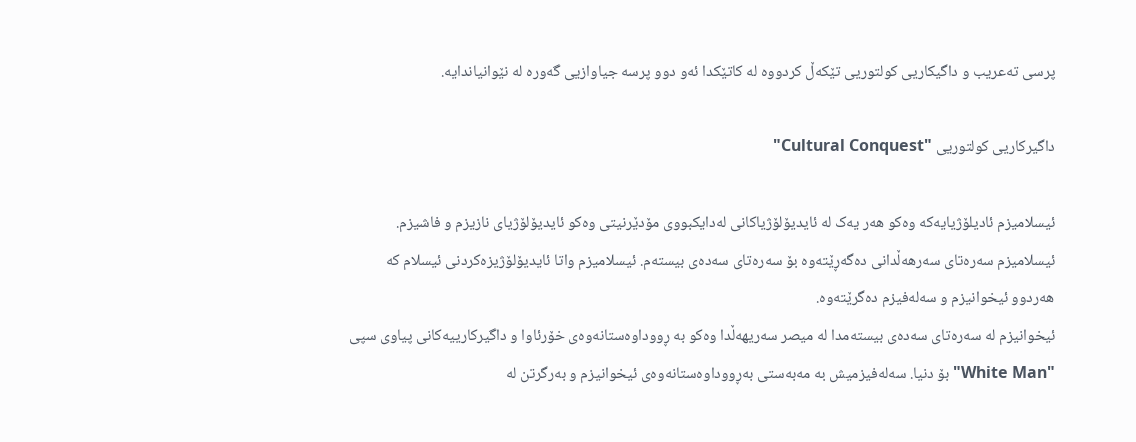پرسی تەعریب و داگیکاریی کولتوریی تێکەڵ کردووە لە کاتێکدا ئەو دوو پرسە جیاوازیی گەورە لە نێوانیاندایە.

داگیرکاریی کولتوریی "Cultural Conquest"

ئیسلامیزم ئادیلۆژیایەکە وەکو هەر یەک لە ئایدیۆلۆژیاکانی لەدایکبووی مۆدێرنیتی وەکو ئایدیۆلۆژیای نازیزم و فاشیزم. ئیسلامیزم سەرەتای سەرهەڵدانی دەگەڕێتەوە بۆ سەرەتای سەدەی بیستەم. ئیسلامیزم واتا ئایدیۆلۆژیزەکردنی ئیسلام کە هەردوو ئیخوانیزم و سەلەفیزم دەگرێتەوە.
ئیخوانیزم لە سەرەتای سەدەی بیستەمدا لە میصر سەریهەڵدا وەکو بە ڕووداوەستانەوەی خۆرئاوا و داگیرکارییەکانی پیاوی سپی "White Man" بۆ دنیا. سەلەفیزمیش بە مەبەستی بەڕووداوەستانەوەی ئیخوانیزم و بەرگرتن لە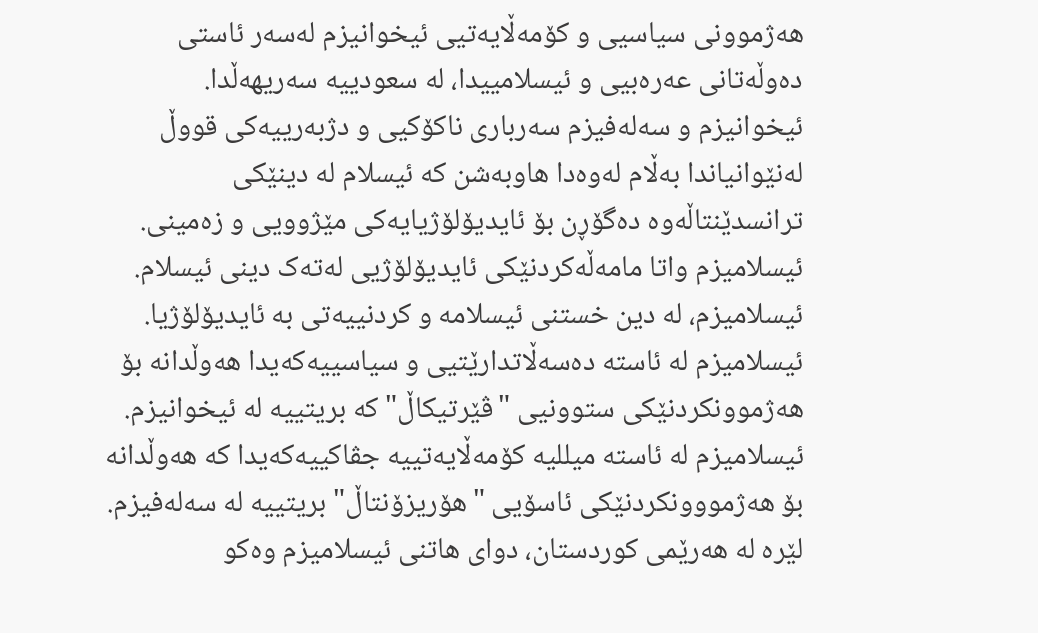هەژموونی سیاسیی و کۆمەڵایەتیی ئیخوانیزم لەسەر ئاستی دەوڵەتانی عەرەبیی و ئیسلامییدا، لە سعودییە سەریهەڵدا.
ئیخوانیزم و سەلەفیزم سەرباری ناکۆکیی و دژبەرییەکی قووڵ لەنێوانیاندا بەڵام لەوەدا هاوبەشن کە ئیسلام لە دینێکی ترانسدێنتاڵەوە دەگۆڕن بۆ ئایدیۆلۆژیایەکی مێژوویی و زەمینی. ئیسلامیزم واتا مامەڵەکردنێکی ئایدیۆلۆژیی لەتەک دینی ئیسلام. ئیسلامیزم، لە دین خستنی ئیسلامە و کردنییەتی بە ئایدیۆلۆژیا. ئیسلامیزم لە ئاستە دەسەڵاتدارێتیی و سیاسییەکەیدا هەوڵدانە بۆ هەژموونکردنێکی ستوونیی "ڤێرتیکاڵ" کە بریتییە لە ئیخوانیزم. ئیسلامیزم لە ئاستە میللیە کۆمەڵایەتییە جڤاکییەکەیدا کە هەوڵدانە بۆ هەژمووونکردنێکی ئاسۆیی "هۆریزۆنتاڵ" بریتییە لە سەلەفیزم.
لێرە لە هەرێمی کوردستان، دوای هاتنی ئیسلامیزم وەکو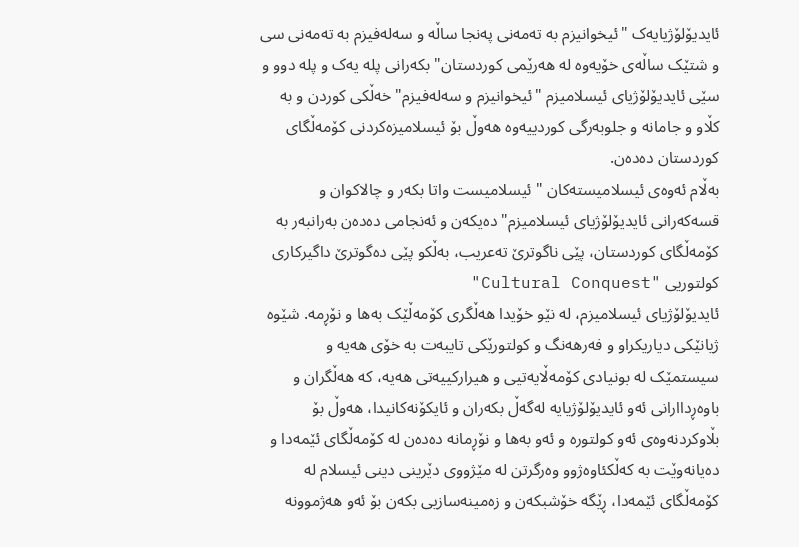ئایدیۆلۆژیایەک "ئیخوانیزم بە تەمەنی پەنجا ساڵە و سەلەفیزم بە تەمەنی سی و شتێک ساڵەی خۆیەوە لە هەرێمی کوردستان" بکەرانی پلە یەک و پلە دوو و سێی ئایدیۆلۆژیای ئیسلامیزم "ئیخوانیزم و سەلەفیزم" خەڵکی کوردن و بە کڵاو و جامانە و جلوبەرگی کوردییەوە هەوڵ بۆ ئیسلامیزەکردنی کۆمەڵگای کوردستان دەدەن.
بەڵام ئەوەی ئیسلامیستەکان "ئیسلامیست واتا بکەر و چالاکوان و قسەکەرانی ئایدیۆلۆژیای ئیسلامیزم" دەیکەن و ئەنجامی دەدەن بەرانبەر بە کۆمەڵگای کوردستان، پێی ناگوترێ تەعریب، بەڵکو پێی دەگوترێ داگیرکاری کولتوریی "Cultural Conquest"
ئایدیۆلۆژیای ئیسلامیزم، لە نێو خۆیدا هەڵگری کۆمەڵێک بەها و نۆڕمە. شێوە ژیانێکی دیاریکراو و فەرهەنگ و کولتورێکی تایبەت بە خۆی هەیە و سیستمێک لە بونیادی کۆمەڵایەتیی و هیرارکییەتی هەیە، کە هەڵگران و باوەڕداارانی ئەو ئایدیۆلۆژیایە لەگەڵ بکەران و ئایکۆنەکانیدا، هەوڵ بۆ بڵاوکردنەوەی ئەو کولتورە و ئەو بەها و نۆڕمانە دەدەن لە کۆمەڵگای ئێمەدا و دەیانەوێت بە کەڵکئاوەژوو وەرگرتن لە مێژووی دێرینی دینی ئیسلام لە کۆمەڵگای ئێمەدا، ڕێگە خۆشبکەن و زەمینەسازیی بکەن بۆ ئەو هەژموونە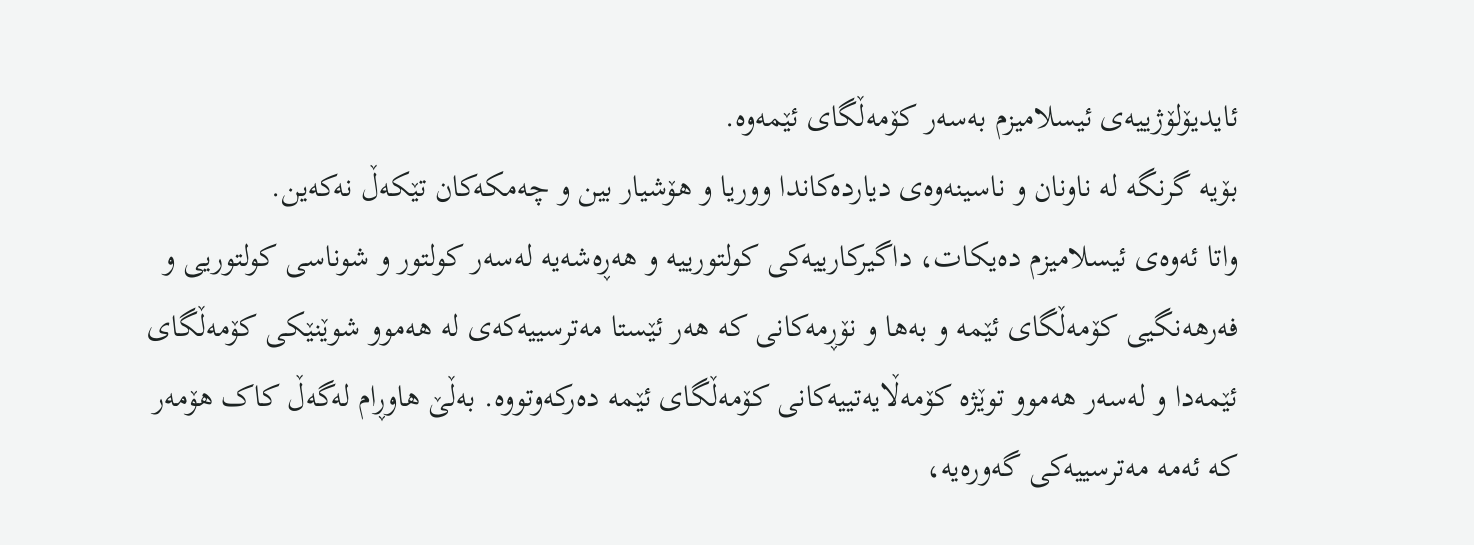ئایدیۆلۆژییەی ئیسلامیزم بەسەر کۆمەڵگای ئێمەوە.
بۆیە گرنگە لە ناونان و ناسینەوەی دیاردەکاندا ووریا و هۆشیار بین و چەمکەکان تێکەڵ نەکەین.
واتا ئەوەی ئیسلامیزم دەیکات، داگیرکارییەکی کولتورییە و هەڕەشەیە لەسەر کولتور و شوناسی کولتوریی و فەرهەنگیی کۆمەڵگای ئێمە و بەها و نۆڕمەکانی کە هەر ئێستا مەترسییەکەی لە هەموو شوێنێکی کۆمەڵگای ئێمەدا و لەسەر هەموو توێژە کۆمەڵایەتییەکانی کۆمەڵگای ئێمە دەرکەوتووە. بەڵێ هاوڕام لەگەڵ کاک هۆمەر کە ئەمە مەترسییەکی گەورەیە،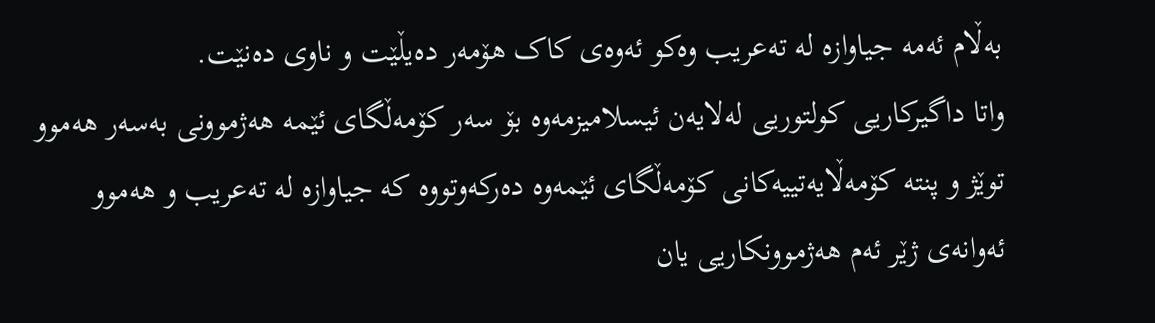بەڵام ئەمە جیاوازە لە تەعریب وەکو ئەوەی کاک هۆمەر دەیڵێت و ناوی دەنێت.
واتا داگیرکاریی کولتوریی لەلایەن ئیسلامیزمەوە بۆ سەر کۆمەڵگای ئێمە هەژموونی بەسەر هەموو توێژ و پنتە کۆمەڵایەتییەکانی کۆمەڵگای ئێمەوە دەرکەوتووە کە جیاوازە لە تەعریب و هەموو ئەوانەی ژێر ئەم هەژموونکاریی یان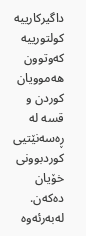داگیرکارییە کولتورییە کەوتوون هەموویان کوردن و قسە لە ڕەسەنێتیی کوردبوونی خۆیان دەکەن. لەبەرئەوە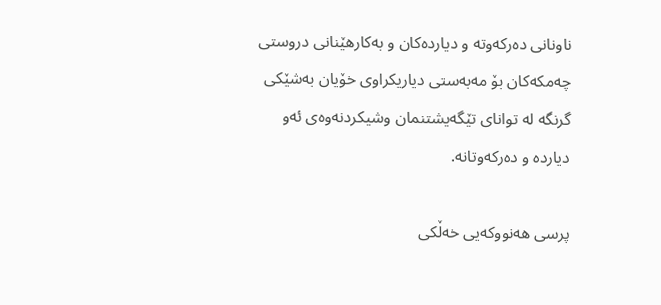ناونانی دەرکەوتە و دیاردەکان و بەکارهێنانی دروستی چەمکەکان بۆ مەبەستی دیاریکراوی خۆیان بەشێکی گرنگە لە توانای تێگەیشتنمان وشیکردنەوەی ئەو دیاردە و دەرکەوتانە.

پرسی هەنووکەیی خەڵکی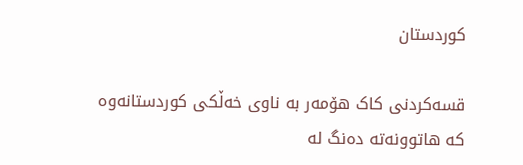کوردستان

قسەکردنی کاک هۆمەر بە ناوی خەڵکی کوردستانەوە کە هاتوونەتە دەنگ لە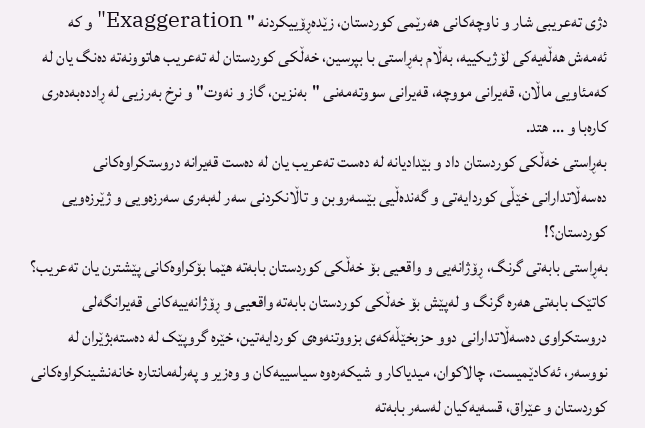دژی تەعریبی شار و ناوچەکانی هەرێمی کوردستان، زێدەڕۆییکردنە " Exaggeration" و کە ئەمەش هەڵەیەکی لۆژیکییە، بەڵام بەڕاستی با بپرسین، خەڵکی کوردستان لە تەعریب هاتوونەتە دەنگ یان لە کەمئاویی ماڵان، قەیرانی مووچە، قەیرانی سووتەمەنی "بەنزین، گاز و نەوت" و نرخ بەرزیی لە ڕاددەبەدەری کارەبا و ... هتد.
بەڕاستی خەڵکی کوردستان داد و بێدادیانە لە دەست تەعریب یان لە دەست قەیرانە دروستکراوەکانی دەسەڵاتدارانی خێڵی کوردایەتی و گەندەڵیی بێسەروبن و تاڵانکردنی سەر لەبەری سەرزەویی و ژێرزەویی کوردستان؟!
بەڕاستی بابەتی گرنگ، ڕۆژانەیی و واقعیی بۆ خەڵکی کوردستان بابەتە هێما بۆکراوەکانی پێشترن یان تەعریب؟
کاتێک بابەتی هەرە گرنگ و لەپێش بۆ خەڵکی کوردستان بابەتە واقعیی و ڕۆژانەییەکانی قەیرانگەلی دروستکراوی دەسەڵاتدارانی دوو حزبخێڵەکەی بزووتنەوەی کوردایەتین، خێرە گروپێک لە دەستەبژێران لە نووسەر، ئەکادێمیست، چالاکوان، میدیاکار و شیکەرەوە سیاسییەکان و وەزیر و پەرلەمانتارە خانەنشینکراوەکانی کوردستان و عێراق، قسەیەکیان لەسەر بابەتە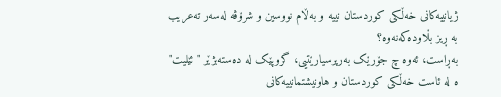ژیانییەکانی خەڵکی کوردستان نییە و بەڵام نووسین و شرۆڤە لەسەر تەعریب  بە ڕیز بڵاودەکەنەوە؟
بەڕاست، ئەوە چ جۆرێک بەرپرسیارێتیی، گروپێک لە دەستەبژێر "ئێلیت" ە لە ئاست خەڵکی کوردستان و هاونیشتمانییەکانی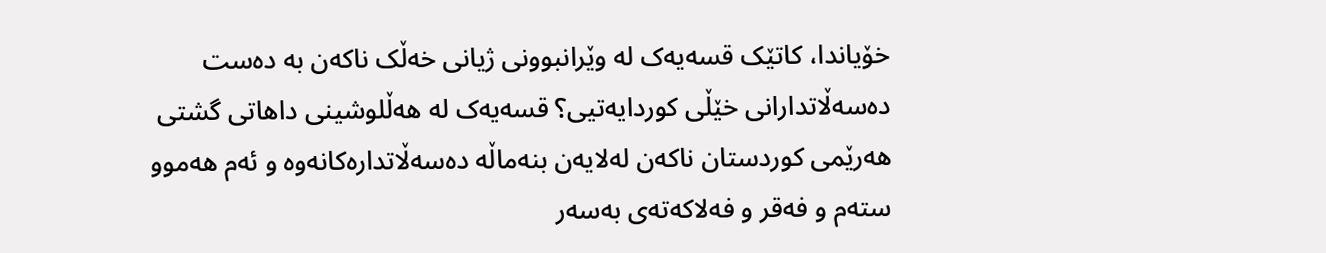خۆیاندا، کاتێک قسەیەک لە وێرانبوونی ژیانی خەڵک ناکەن بە دەست دەسەڵاتدارانی خێڵی کوردایەتیی؟ قسەیەک لە هەڵلوشینی داهاتی گشتی هەرێمی کوردستان ناکەن لەلایەن بنەماڵە دەسەڵاتدارەکانەوە و ئەم هەموو ستەم و فەقر و فەلاکەتەی بەسەر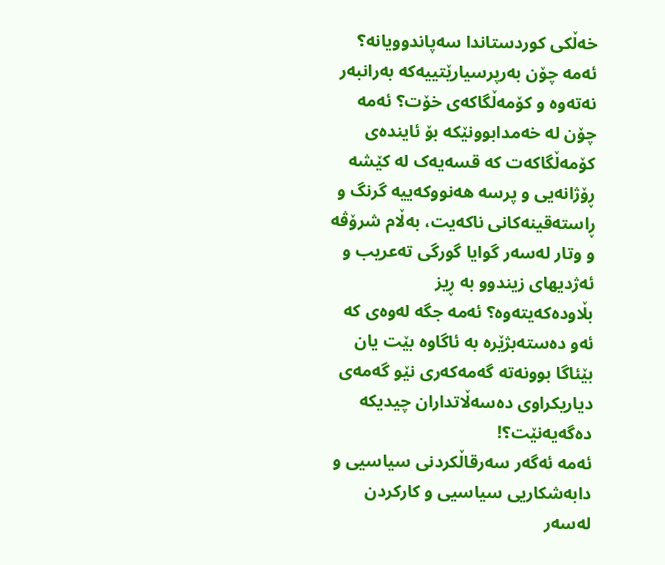خەڵکی کوردستاندا سەپاندوویانە؟ ئەمە چۆن بەرپرسیارێتییەکە بەرانبەر نەتەوە و کۆمەڵگاکەی خۆت؟ ئەمە چۆن لە خەمدابوونێکە بۆ ئایندەی کۆمەڵگاکەت کە قسەیەک لە کێشە ڕۆژانەیی و پرسە هەنووکەییە گرنگ و ڕاستەقینەکانی ناکەیت، بەڵام شرۆڤە و وتار لەسەر گوایا گورگی تەعریب و ئەژدیهای زیندوو بە ڕیز بڵاودەکەیتەوە؟ ئەمە جگە لەوەی کە ئەو دەستەبژێرە بە ئاگاوە بێت یان بێئاگا بوونەتە گەمەکەری نێو گەمەی دیاریکراوی دەسەڵاتداران چیدیکە دەگەیەنێت؟!
ئەمە ئەگەر سەرقاڵکردنی سیاسیی و دابەشکاریی سیاسیی و کارکردن لەسەر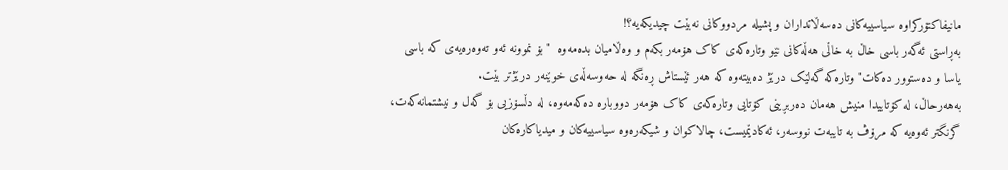مانیفاکتۆرکراوە سیاسییەکانی دەسەڵاتداران و پشیلە مردووکانی نەبێت چیدیکەیە؟!
بەڕاستی ئەگەر باسی خاڵ بە خاڵی هەڵەکانی نێو وتارەکەی کاک هۆمەر بکەم و وەڵامیان بدەمەوە  "بۆ نموونە ئەو تەوەرەیەی کە باسی یاسا و دەستوور دەکات" وتارەکە گەلێک درێژ دەبیتەوە کە هەر ئێستاش ڕەنگە لە حەوسەڵەی خوێنەر درێژتر بێت.
بەهەرحاڵ، لە کۆتاییدا منیش هەمان دەربڕینی کۆتایی وتارەکەی کاک هۆمەر دووبارە دەکەمەوە، لە دڵسۆزیی بۆ گەل و نیشتمانەکەت، گرنگتر ئەوەیە کە مرۆڤ بە تایبەت نووسەر، ئەکادێمیست، چالاکوان و شیکەرەوە سیاسییەکان و میدیاکارەکان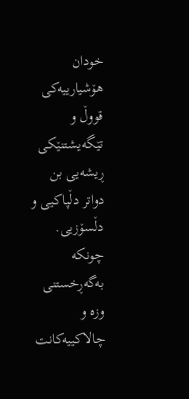خودان هۆشیارییەکی قووڵ و تێگەیشتنێکی ڕیشەیی بن دواتر دڵپاکیی و دڵسۆزیی. چونکە بەگەڕخستنی وزە و چالاکییەکانت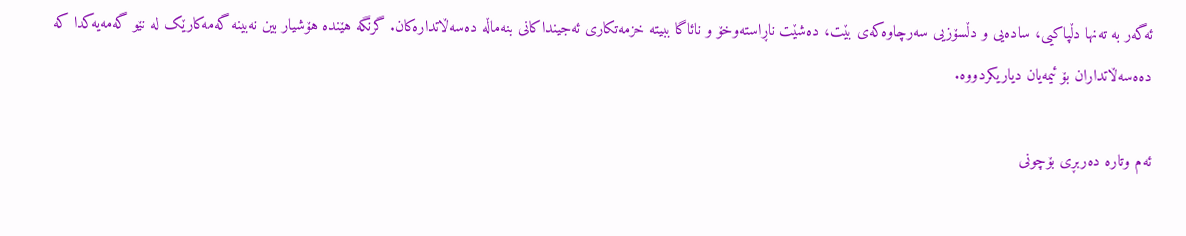ئەگەر بە تەنها دڵپاکیی، سادەیی و دڵسۆزیی سەرچاوەکەی بێت، دەشێت ناڕاستەوخۆ و نائاگا ببیتە خزمەتکاری ئەجینداکانی بنەماڵە دەسەڵاتدارەکان. گرنگە هێندە هۆشیار بین نەبینە گەمەکارێک لە نێو گەمەیەکدا کە دەەسەڵاتداران بۆ ئیمەیان دیاریکردووە.

ئەم وتارە دەربڕی بۆچونی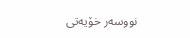نووسەر خۆیەتی